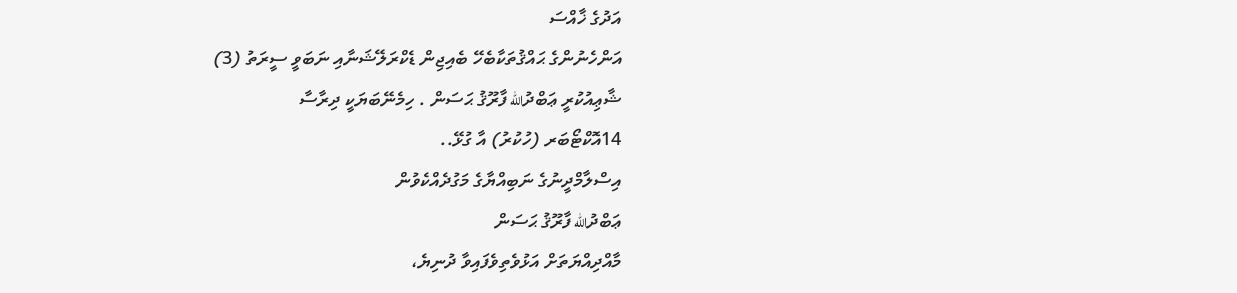އަދުގެ ޚާއްސަ
އަންހެނުންގެ ޙައްޤުތަކާބެހޭ ބެއިޖިން ޑެކްރަލޭޝަނާއި ނަބަވީ ސީރަތު (3)
ޝާޢިއުކުރީ ޢަބްދުالله ފާރޫޤު ޙަސަން . ހިމެނޭބަޔަކީ ދިރާސާ
14އޮކްޓޯބަރ (ހުކުރު) އާ ގުޅޭ..
އިސްލާމްދީނުގެ ނަބިއްޔާގެ މަގުދެއްކެވުން
ޢަބްދުالله ފާރޫޤު ޙަސަން
މާއްދިއްޔަތަށް އަޅުވެތިވެފައިވާ ދުނިޔެ،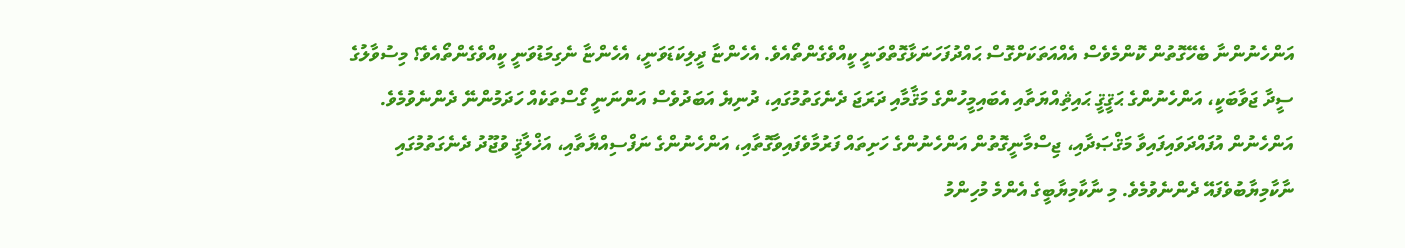އަންހެނުންނާ ބެހޭގޮތުން ކޮންމެވެސް އެއްއަތަކަށްގޮސް ޙައްދުފަހަނަޅާގޮތްވަނީ ކީއްވެގެންތޯއެވެ. އެހެންޏާ ދީލިކަޑަވަނީ، އެހެންޏާ ނެގިމަޑުވަނީ ކީއްވެގެންތޯއެވެ؟ މިސުވާލުގެ ސީދާ ޖަވާބަކީ، އަންހެނުންގެ ޙަޤީޤީ ޙައިޘިއްޔަތާއި އެބައިމީހުންގެ މަޤާމާއި ދަރަޖަ ދެނެގަތުމުގައި، ދުނިޔެ އަބަދުވެސް އަންނަނީ ގޯސްތަކެއް ހަދަމުންނޭ ދެންނެވުމެވެ. އަންހެނުން އުފައްދަވައިފައިވާ މަޤްޞަދާއި، ޖިސްމާނީގޮތުން އަންހެނުންގެ ހަށިތައް ފަރުމާވެފައިވާގޮތާއި، އަންހެނުންގެ ނަފްސިއްޔާތާއި، އަޚްލާޤީ ވުޖޫދު ދެނެގަތުމުގައި ނާކާމިޔާބުވެފައޭ ދެންނެވުމެވެ. މި ނާކާމިޔާބީގެ އެންމެ މުހިންމު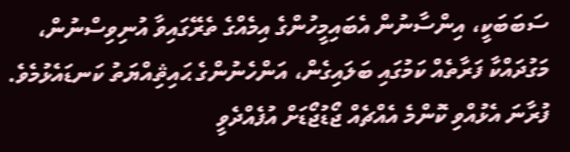ސަބަބަކީ، އިންސާނުން އެބައިމީހުންގެ އިމެއްގެ ތެރޭގައިވާ އުނިވިސްނުން، މަގުދައްކާ ފަރާތެއް ކަމުގައި ބަލައިގެން، އަންހެނުންގެ ޙައިޘިއްޔަތު ކަނޑައެޅުމެވެ. ފުރާނަ އެޅުއްވި ކޮންމެ އެއްޗެއް ޖޯޑުޖޯޑަށް އުފެއްދެވީ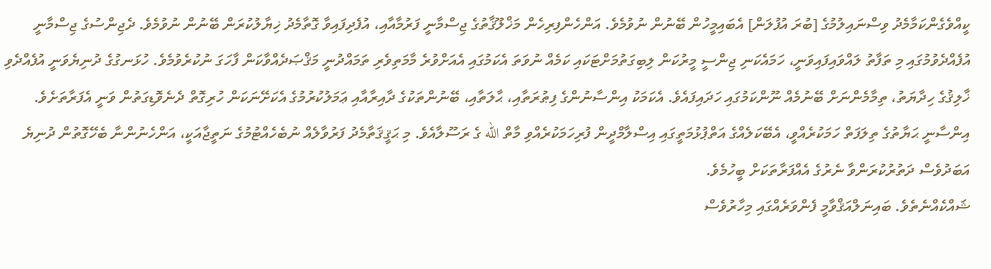ކީއްވެގެންކަމާމެދު ވިސްނައިލުމުގެ [ބުރަ އުފުލަން] އެބައިމީހުން ބޭނުން ނުވުމެވެ. އަންހެންފިރިހެން މަޚްލޫޤާތުގެ ޖިސްމާނީ ފަރުމާއާއި، އުފެދިފައިވާ ގޮތާމެދު ޚިޔާލުކުރަން ބޭނުން ނުވުމެވެ. ދެޖިންސުގެ ޖިސްމާނީ އުފެއްދެވުމުގައި މި ތަފާތު ލައްވައިފައިވަނީ، ހަމައެކަނި ޖިންސީ މީރުކަން ލިބިގަތުމަށްޓަކައި ކަމެއް ނުވަތަ އެކަމުގައި އެއަށްވުރެ މާމަތިވެރި ތަމައްދުނީ މަޤްޞަދެއްވާކަން ފާހަގަ ނުކުރެވުމެވެ. ހުޅަނގުގެ ދުނިޔެވަނީ އުފެއްދެވި ޚާލިޤުގެ ހިދާޔަތު، ތިމާމެންނަށް ބޭނުމެއް ނޫންކަމުގައި ހަދައިފައެވެ. އެކަމަކު އިންސާނުންގެ ފިޠުރަތާއި، ޙާލަތާއި، ބޭނުންތަކުގެ ދާއިރާއާއި ޢަމަލުކުރުމުގެ އެކަށޭނަކަން ހުރިގޮތް ދެނެވޮޑިގަތުން ވަނީ އެފަރާތަށެވެ.
އިންސާނީ ޙަޔާތުގެ ތިލަފަތް ހަމަކުރެއްވީ، އެބޭކަލެއްގެ އަތްޕުޅުމަތީގައި އިސްލާމްދީން ފުރިހަމަކުރެއްވި މާތް الله ގެ ރަސޫލާއެވެ. މި ޙަޤީޤަތާމެދު ފަރުވާލެއް ނުބެހެއްޓުމުގެ ނަތީޖާއަކީ، އަންހެނުންނާ ބެހޭގޮތުން ދުނިޔެ އަބަދުވެސް ދަތުރުކުރަންވާ ނެރުގެ އެއްފަރާތަކަށް ބީހުމެވެ.
ޝައްކެއްނެތެވެ. ބައިނަލްއަޤްވާމީ ފެންވަރެއްގައި މިހާރުވެސް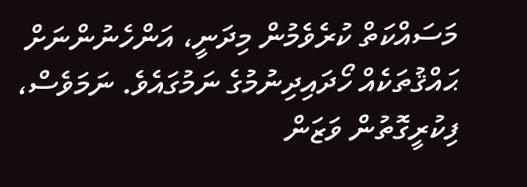މަސައްކަތް ކުރެވެމުން މިދަނީ، އަންހެނުންނަށް ޙައްޤުތަކެއް ހޯދައިދިނުމުގެ ނަމުގައެވެ. ނަމަވެސް، ފިކުރީގޮތުން ވަޒަން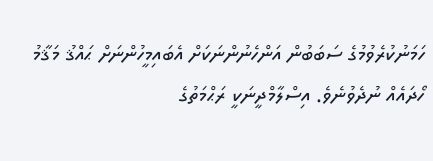ހަމަނުކުރެވުމުގެ ސަބަބުން އަންހެނުންނަކަށް އެބައިމީހުންނަށް ޙައްޤު މަޤާމު ހޯދައެއް ނުދެވުނެވެ. އިސްލާމްދީނަކީ ރަޙްމަތުގެ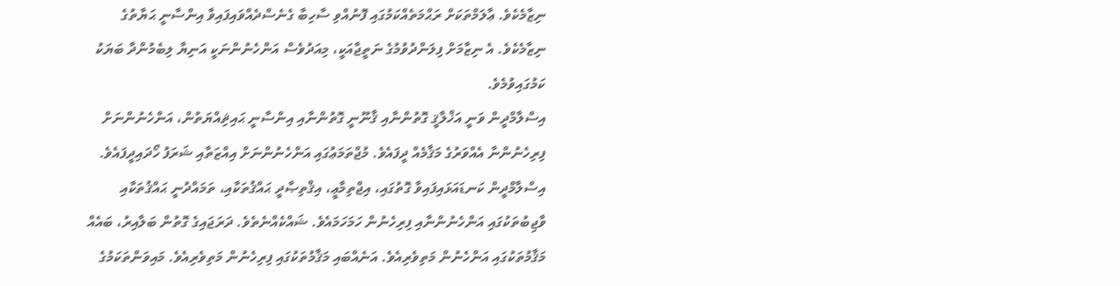ނިޒާމެކެވެ. ޢާލަމްތަކަށް ރަޙްމަތެއްކަމުގައި ފޮނުއްވި ސާހިބާ ގެނެސްދެއްވައިފައިވާ އިންސާނީ ޙަޔާތުގެ ނިޒާމެކެވެ. އެ ނިޒާމަށް ފިލަންދުވުމުގެ ނަތީޖާއަކީ، މިއަދުވެސް އަންހެނުންނަކީ އަނިޔާ ލިބެމުންދާ ބަޔަކު ކަމުގައިވުމެވެ.
އިސްލާމްދީން ވަނީ އަޚްލާޤީ ގޮތުންނާއި ޤާނޫނީ ގޮތުންނާއި އިންސާނީ ޙައިޘިއްޔަތުން، އަންހެނުންނަށް ފިރިހެނުންނާ އެއްވަރުގެ މަޤާމެއް ދީފައެވެ. މުޖްތަމަޢުގައި އަންހެނުންނަށް އިއްޒަތާއި ޝަރަފު ހޯދައިދީފައެވެ. އިސްލާމްދީން ކަނޑައަޅައިފައިވާ ގޮތުގައި، އިޖްތިމާޢީ، އިޤްތިޞާދީ ޙައްޤުތަކާއި، ތަމައްދުނީ ޙައްޤުތަކާއި ވާޖިބުތަކުގައި އަންހެނުންނާއި ފިރިހެނުން ހަމަހަމައެވެ. ޝައްކެއްނެތެވެ. ދަރަޖައިގެ ގޮތުން ބަލާއިރު، ބައެއް މަޤާމުތަކުގައި އަންހެނުން މަތިވެރިއެވެ. އަނެއްބައި މަޤާމުތަކުގައި ފިރިހެނުން މަތިވެރިއެވެ. މައިވަންތަކަމުގެ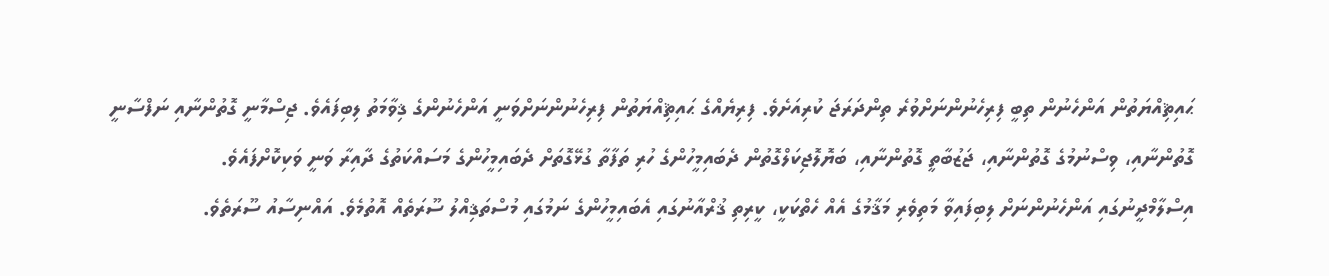ޙައިޘިއްޔަތުން އަންހެނުން ތިބީ ފިރިހެނުންނަށްވުރެ ތިންދަރަޖަ ކުރިއަށެވެ. ފިރިޔެއްގެ ޙައިޘިއްޔަތުން ފިރިހެނުންނަށްވަނީ އަންހެނުންގެ ޤިވާމަތު ލިބިފައެވެ. ޖިސްމާނީ ގޮތުންނާއި ނަފްސާނީ ގޮތުންނާއި، ވިސްނުމުގެ ގޮތުންނާއި، ޖަޒުބާތީ ގޮތުންނާއި، ބަޔޮލޮޖިކަލްގޮތުން ދެބައިމީހުންގެ ހުރި ތަފާތާ ގުޅޭގޮތަށް ދެބައިމީހުންގެ މަސައްކަތުގެ ދާއިރާ ވަނީ ވަކިކޮށްފައެވެ.
އިސްލާމްދީނުގައި އަންހެނުންނަށް ލިބިފައިވާ މަތިވެރި މަޤާމުގެ އެއް ހެތްކަކީ، ކީރިތި ޤުރްއާނުގައި އެބައިމީހުންގެ ނަމުގައި މުސްތަޤިއްލު ސޫރަތެއް އޮތުމެވެ. އައްނިސާއު ސޫރަތެވެ.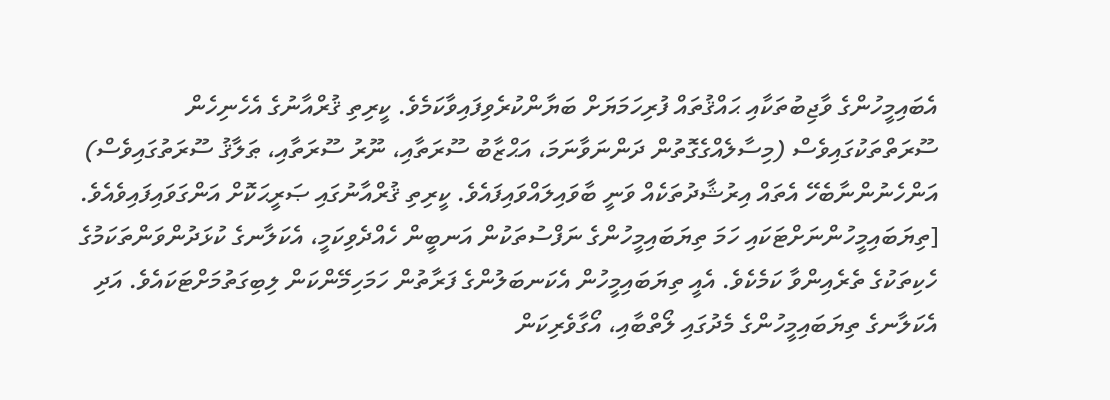އެބައިމީހުންގެ ވާޖިބުތަކާއި ޙައްޤުތައް ފުރިހަމަޔަށް ބަޔާންކުރެވިފައިވާކަމެވެ. ކީރިތި ޤުރްއާނުގެ އެހެނިހެން ސޫރަތްތަކުގައިވެސް (މިސާލެއްގެގޮތުން ދަންނަވާނަމަ، އަޙްޒާބު ސޫރަތާއި، ނޫރު ސޫރަތާއި، ޠަލާޤު ސޫރަތުގައިވެސް) އަންހެނުންނާބެހޭ އެތައް އިރުޝާދުތަކެއް ވަނީ ބާވައިލައްވައިފައެވެ. ކީރިތި ޤުރްއާނުގައި ޞަރީޙަކޮށް އަންގަވައިފައިވެއެވެ.
[ތިޔަބައިމީހުންނަށްޓަކައި ހަމަ ތިޔަބައިމީހުންގެ ނަފްސުތަކުން އަނބީން ހެއްދެވިކަމީ، އެކަލާނގެ ކުޅަދުންވަންތަކަމުގެ ހެކިތަކުގެ ތެރެއިންވާ ކަމެކެވެ. އެއީ ތިޔަބައިމީހުން އެކަނބަލުންގެ ފަރާތުން ހަމަހިމޭންކަން ލިބިގަތުމަށްޓަކައެވެ. އަދި އެކަލާނގެ ތިޔަބައިމީހުންގެ މެދުގައި ލޯތްބާއި، އޯގާވެރިކަން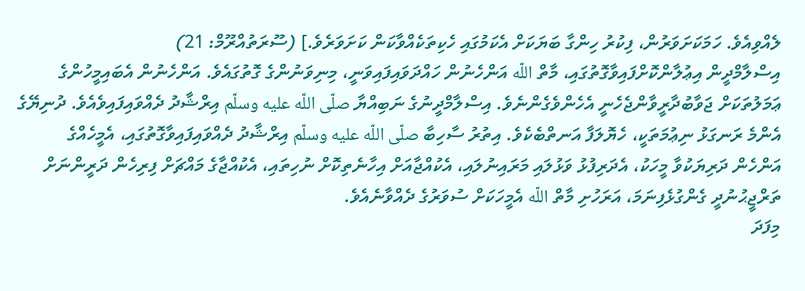ލެއްވިއެވެ. ހަމަކަށަވަރުން، ފިކުރު ހިންގާ ބަޔަކަށް އެކަމުގައި ހެކިތަކެއްވާކަން ކަށަވަރެވެ.] (ސޫރަތުއްރޫމް: 21)
އިސްލާމްދީން އިޢުލާންކޮށްފައިވާގޮތުގައި، މާތް اللّه އަންހެނުން ހައްދަވައިފައިވަނީ، މިނިވަނުންގެ ގޮތުގައެވެ. އަންހެނުން އެބައިމީހުންގެ ޢަމަލުތަކަށް ޖަވާބުދާރީވާންޖެހެނީ އެހެންވެގެންނެވެ. އިސްލާމްދީނުގެ ނަބިއްޔާ صلّى اللّه عليه وسلّم އިރްޝާދު ދެއްވައިފައިވެއެވެ. ދުނިޔޭގެ އެންމެ ރަނގަޅު ނިޢުމަތަކީ، ހެޔޮލަފާ އަނތްބެކެވެ. އިތުރު ސާހިބާ صلّى اللّه عليه وسلّم އިރްޝާދު ދެއްވައިފައިވާގޮތުގައި، އެމީހެއްގެ އަންހެން ދަރިޔަކުވާ މީހަކު، އެދަރިފުޅު ވަޅުލައި މަރައިނުލައި، އެކުއްޖާއަށް އިހާނެތިކޮށް ނުހިތައި، އެކުއްޖާގެ މައްޗަށް ފިރިހެން ދަރީންނަށް ތަރްޖީޙުނުދީ ގެންގުޅެފިނަމަ، އަރަހުށި މާތް اللّه އެމީހަކަށް ސުވަރުގެ ދެއްވާނެއެވެ.
މިފަދަ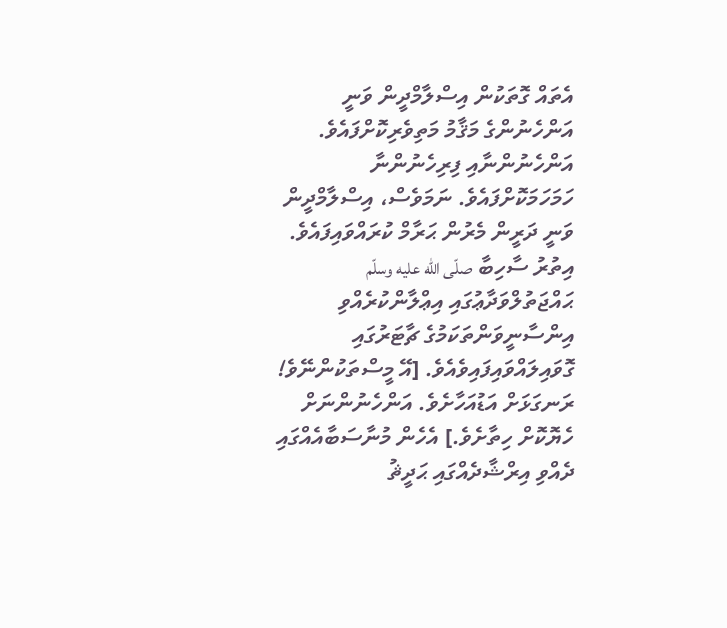އެތައް ގޮތަކުން އިސްލާމްދީން ވަނީ އަންހެނުންގެ މަޤާމު މަތިވެރިކޮށްފައެވެ. އަންހެނުންނާއި ފިރިހެނުންނާ ހަމަހަމަކޮށްފައެވެ. ނަމަވެސް، އިސްލާމްދީން ވަނީ ދަރީން މެރުން ޙަރާމް ކުރައްވައިފައެވެ. އިތުރު ސާހިބާ صلّى اللّه عليه وسلّم ޙައްޖަތުލްވަދާޢުގައި އިޢްލާންކުރެއްވި އިންސާނީވަންތަކަމުގެ ޗާޓަރުގައި ގޮވައިލައްވައިފައިވެއެވެ. [އޭ މީސްތަކުންނޭވެ! ރަނގަޅަށް އަޑުއަހާށެވެ. އަންހެނުންނަށް ހެޔޮކޮށް ހިތާށެވެ.] އެހެން މުނާސަބާއެއްގައި ދެއްވި އިރްޝާދެއްގައި ޙަދީޘު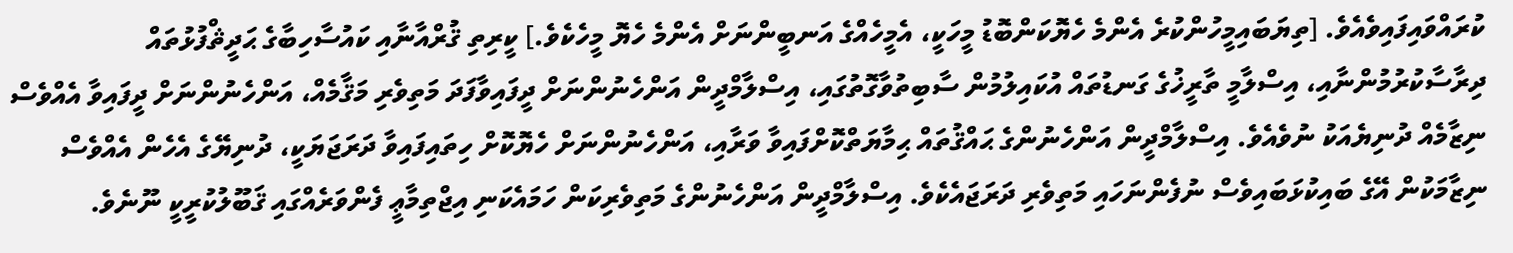ކުރައްވައިފައިވެއެވެ. [ތިޔަބައިމީހުންކުރެ އެންމެ ހެޔޮކަންބޮޑު މީހަކީ، އެމީހެއްގެ އަނބީންނަށް އެންމެ ހެޔޮ މީހެކެވެ.] ކީރިތި ޤުރްއާނާއި ކައުސާހިބާގެ ޙަދީޘްފުޅުތައް ދިރާސާކުރުމުންނާއި، އިސްލާމީ ތާރީޚުގެ ގަނޑުތައް އުކައިލުމުން ސާބިތުވާގޮތުގައި، އިސްލާމްދީން އަންހެނުންނަށް ދީފައިވާފަދަ މަތިވެރި މަޤާމެއް، އަންހެނުންނަށް ދީފައިވާ އެއްވެސް ނިޒާމެއް ދުނިޔެއަކު ނުވެއެވެ. އިސްލާމްދީން އަންހެނުންގެ ޙައްޤުތައް ޙިމާޔަތްކޮށްފައިވާ ވަރާއި، އަންހެނުންނަށް ހެޔޮކޮށް ހިތައިފައިވާ ދަރަޖަޔަކީ، ދުނިޔޭގެ އެހެން އެއްވެސް ނިޒާމަކުން އޭގެ ބައިކުޅަބައިވެސް ނުފެންނަހައި މަތިވެރި ދަރަޖައެކެވެ. އިސްލާމްދީން އަންހެނުންގެ މަތިވެރިކަން ހަމައެކަނި އިޖްތިމާޢީ ފެންވަރެއްގައި ޤަބޫލުކުރީކީ ނޫނެވެ.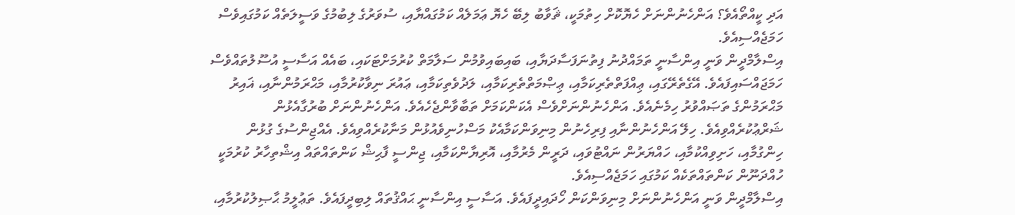އަދި ކީއްތޯއެވެ؟ އަންހެނުންނަށް ހެޔޮކޮށް ހިތުމަކީ، ޘަވާބު ލިބޭ ހެޔޮ ޢަމަލެއް ކަމުގައްޔާއި، ސުވަރުގެ ލިބުމުގެ ވަސީލަތެއް ކަމުގައިވެސް ހަމަޖެއްސިއެވެ.
އިސްލާމްދީން ވަނީ އިންސާނީ ތަމައްދުނު ފިތުނަފަސާދަޔާއި، ބައިބައިވުމުން ސަލާމަތް ކުރުމަށްޓަކައި، ބައެއް އަސާސީ އުސޫލުތައްވެސް ހަމަޖައްސައިފައެވެ. އޭގެތެރޭގައި، ޢިއްފަތްތެރިކަމާއި، ޢިޞްމަތްތެރިކަމާއި، ލަދުވެތިކަމާއި، ޢައުރަ ނިވާކުރުމާއި، މަޙްރަމުންނާއި، ޣައިރު މަޙްރަމުންގެ ތަޞައްވުރު ހިމެނެއެވެ. އަންހެނުންނަށްވެސް އެކަންކަމަށް ތަބާވާންޖެހެއެވެ. އަންހެނުންނަށް ބުރުގާއެޅުން ޝަރްޢުކުރެއްވިއެވެ. ހިލޭ އަންހެނުންނާއި ފިރިހެނުން މިނިވަންކަމާއެކު މަސްހުނިވެއުޅުން މަނާކުރެއްވިއެވެ. އެއްޖިންސުގެ ގުޅުން ހިންގުމާއި، ހަށިވިއްކުމާއި، ހައްޔަރުން ނައްޓުވައި، ދަރީން މެރުމާއި، އޮރިޔާންކަމާއި، ޖިންސީ ފާޙިޝް ކަންތައްތައް އިޝްތިހާރު ކުރުމަކީ ހުއްދަނޫން ކަންތައްތަކެއް ކަމުގައި ހަމަޖެއްސިއެވެ.
އިސްލާމްދީން ވަނީ އަންހެނުންނަށް މިނިވަންކަން ހޯދައިދީފައެވެ. އަސާސީ އިންސާނީ ޙައްޤުތައް ލިބިދީފައެވެ. ތަޢުލީމު ޙާޞިލުކުރުމާއި،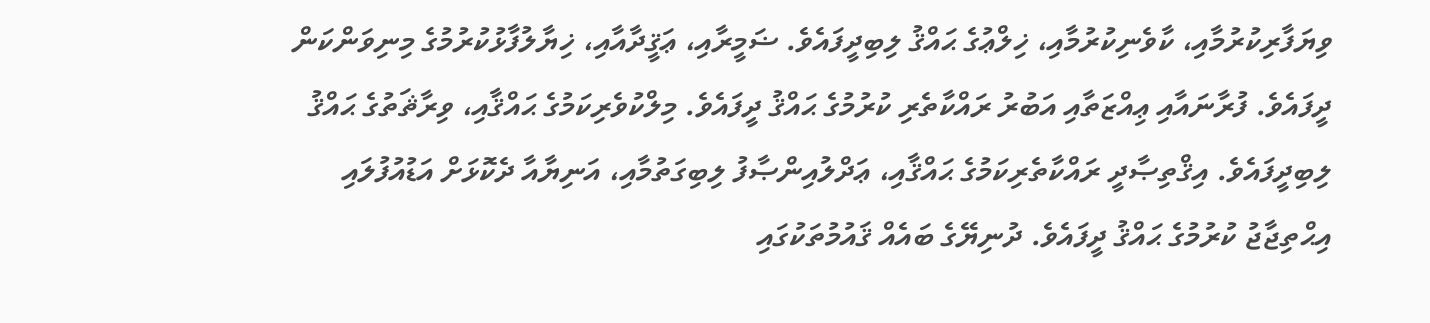ވިޔަފާރިކުރުމާއި، ކާވެނިކުރުމާއި، ޚިލްޢުގެ ޙައްޤު ލިބިދީފައެވެ. ޟަމީރާއި، ޢަޤީދާއާއި، ޚިޔާލުފާޅުކުރުމުގެ މިނިވަންކަން ދީފައެވެ. ފުރާނައާއި ޢިއްޒަތާއި އަބުރު ރައްކާތެރި ކުރުމުގެ ޙައްޤު ދީފައެވެ. މިލްކުވެރިކަމުގެ ޙައްޤާއި، ވިރާޘަތުގެ ޙައްޤު ލިބިދީފައެވެ. އިޤްތިޞާދީ ރައްކާތެރިކަމުގެ ޙައްޤާއި، ޢަދްލުއިންޞާފު ލިބިގަތުމާއި، އަނިޔާއާ ދެކޮޅަށް އަޑުއުފުލައި އިޙްތިޖާޖު ކުރުމުގެ ޙައްޤު ދީފައެވެ. ދުނިޔޭގެ ބައެއް ޤައުމުތަކުގައި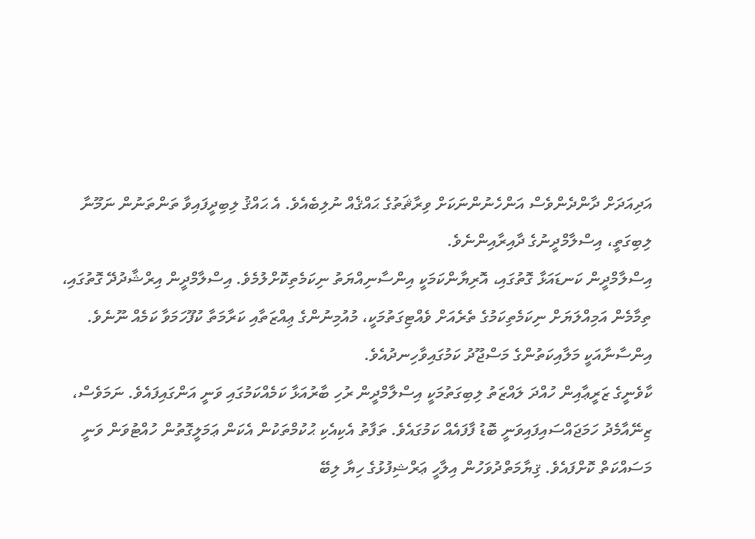އަދިއަދަށް ދާންދެންވެސް އަންހެނުންނަކަށް ވިރާޘަތުގެ ޙައްޤެއް ނުލިބެއެވެ. އެ ޙައްޤު ލިބިދީފައިވާ ތަންތަނުން ނަމޫނާ ލިބިގަތީ، އިސްލާމްދީނުގެ ދާއިރާއިންނެވެ.
އިސްލާމްދީން ކަނޑައަޅާ ގޮތުގައި، އޮރިޔާންކަމަކީ އިންސާނިއްޔަތު ނިކަމެތިކޮށްލުމެވެ. އިސްލާމްދީން އިރްޝާދުދޭ ގޮތުގައި، ތިމާމެން އަމިއްލަޔަށް ނިކަމެތިކަމުގެ ތެރެއަށް ވެއްޓިގަތުމަކީ، މުއުމިނުންގެ ޢިއްޒަތާއި ކަރާމަތާ ކުފޫހަމަވާ ކަމެއް ނޫނެވެ. އިންސާނާއަކީ މަލާއިކަތުންގެ މަސްޖޫދު ކަމުގައިވާހިނދުއެވެ.
ކާވެނީގެ ޒަރީޢާއިން ހުއްދަ ލައްޒަތު ލިބިގަތުމަކީ އިސްލާމްދީން ރުހި ބާރުއަޅާ ކަމެއްކަމުގައި ވަނީ އަންގައިފައެވެ. ނަމަވެސް، ޒިނޭއާމެދު ހަމަޖައްސައިފައިވަނީ ބޮޑު ފާފައެއް ކަމުގައެވެ. ތަފާތު އެކިއެކި ޙުކުމްތަކުން އެކަން ޢަމަލީގޮތުން ހުއްޓުވަން ވަނީ މަސައްކަތް ކޮށްފައެވެ. ޤިޔާމަތްދުވަހުން އިލާހީ ޢަރްޝިފުޅުގެ ހިޔާ ލިބޭ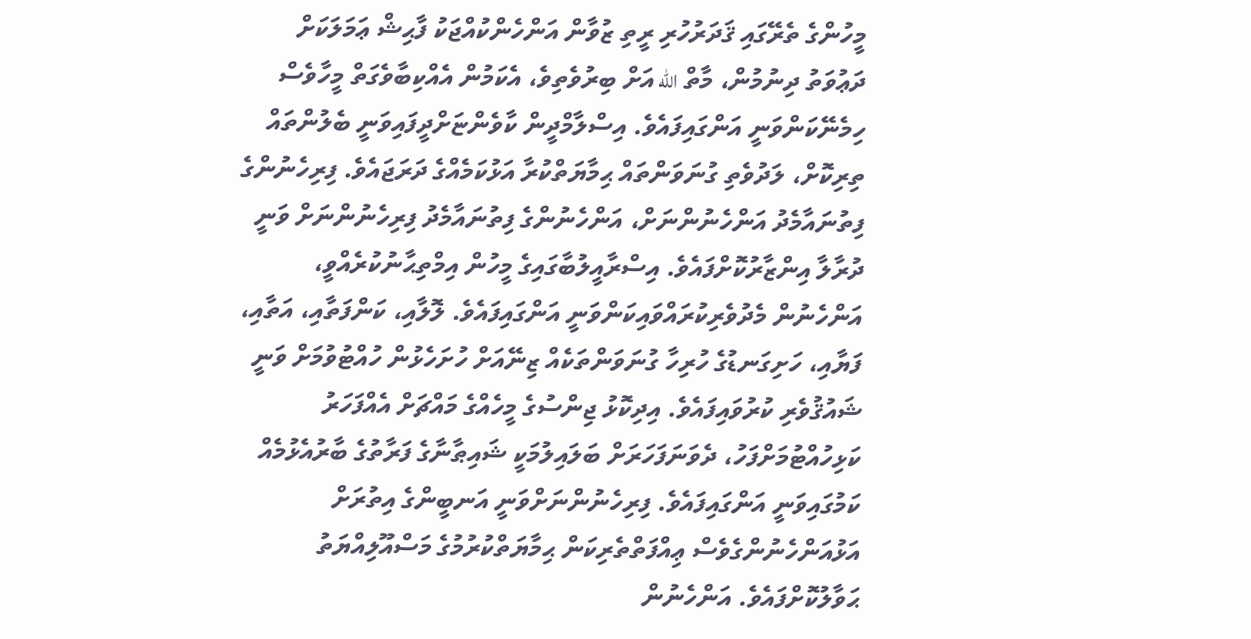މީހުންގެ ތެރޭގައި ޤަދަރުހުރި ރީތި ޒުވާން އަންހެންކުއްޖަކު ފާޙިޝް ޢަމަލަކަށް ދަޢުވަތު ދިނުމުން، މާތް اللّه އަށް ބިރުވެތިވެ، އެކަމުން އެއްކިބާވެގަތް މީހާވެސް ހިމެނޭކަންވަނީ އަންގައިފައެވެ. އިސްލާމްދީން ކާވެންޏަށްދީފައިވަނީ ބެލުންތައް ތިރިކޮށް، ލަދުވެތި ގުނަވަންތައް ޙިމާޔަތްކުރާ އަޅުކަމެއްގެ ދަރަޖައެވެ. ފިރިހެނުންގެ ފިތުނައާމެދު އަންހެނުންނަށް، އަންހެނުންގެ ފިތުނައާމެދު ފިރިހެނުންނަށް ވަނީ ދުރާލާ އިންޒާރުކޮށްފައެވެ. އިސްރާއީލުބާގައިގެ މީހުން އިމްތިޙާނުކުރެއްވީ، އަންހެނުން މެދުވެރިކުރައްވައިކަންވަނީ އަންގައިފައެވެ. ލޮލާއި، ކަންފަތާއި، އަތާއި، ފަޔާއި، ހަށިގަނޑުގެ ހުރިހާ ގުނަވަންތަކެއް ޒިނޭއަށް ހުށަހެޅުން ހުއްޓުވުމަށް ވަނީ ޝައުޤުވެރި ކުރުވައިފައެވެ. އިދިކޮޅު ޖިންސުގެ މީހެއްގެ މައްޗަށް އެއްފަހަރު ކަޅިހުއްޓުމަށްފަހު، ދެވަނަފަހަރަށް ބަލައިލުމަކީ ޝައިޠާނާގެ ފަރާތުގެ ބާރުއެޅުމެއް ކަމުގައިވަނީ އަންގައިފައެވެ. ފިރިހެނުންނަށްވަނީ އަނބީންގެ އިތުރަށް އަޅުއަންހެނުންގެވެސް ޢިއްފަތްތެރިކަން ޙިމާޔަތްކުރުމުގެ މަސްއޫލިއްޔަތު ޙަވާލުކޮށްފައެވެ. އަންހެނުން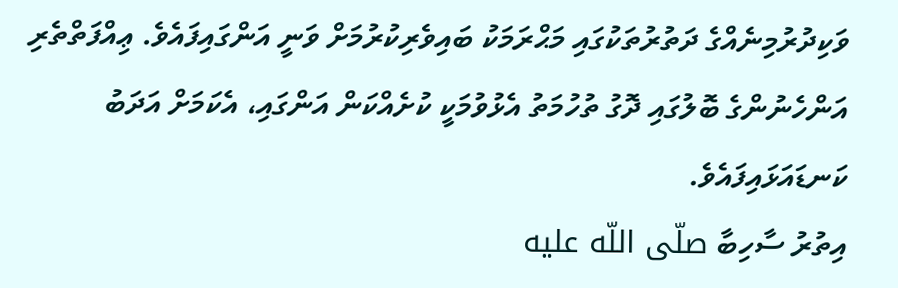ވަކިދުރުމިނެއްގެ ދަތުރުތަކުގައި މަޙްރަމަކު ބައިވެރިކުރުމަށް ވަނީ އަންގައިފައެވެ. ޢިއްފަތްތެރި އަންހެނުންގެ ބޮލުގައި ދޮގު ތުހުމަތު އެޅުވުމަކީ ކުށެއްކަން އަންގައި، އެކަމަށް އަދަބު ކަނޑައަޅައިފައެވެ.
އިތުރު ސާހިބާ صلّى اللّه عليه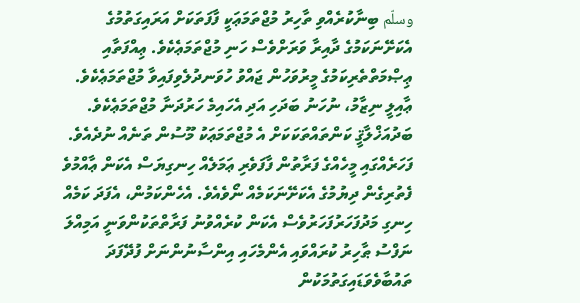وسلّم ބިނާކުރެއްވި ތާހިރު މުޖްތަމަޢަކީ ފާފަތަކަށް އަރައިގަތުމުގެ އެކަށޭނަކަމުގެ ދާއިރާ ވަރަށްވެސް ހަނި މުޖްތަމަޢެކެވެ. ޢިއްފަތާއި ޢިޞްމަތްތެރިކަމުގެ މީރުވަހުން ޖައްވު ހުވަނދުލެވިފައިވާ މުޖްތަމަޢެކެވެ. ޢާއިލީ ނިޒާމު، ނުހަނު ބަދަހި އަދި އެހައިމެ ހަރުދަނާ މުޖްތަމަޢެކެވެ. ބަދުއަޚްލާޤީ ކަންތައްތަކަކަށް އެ މުޖްތަމަޢަކު މޫސުން ތަނެއް ނުދެއެވެ. ފަހަރެއްގައި މީހެއްގެ ފަރާތުން ފާފަވެރި ޢަމަލެއް ހިނގިޔަސް އެކަން ޢާއްމުވެ ފެތުރިގެން ދިޔުމުގެ އެކަށޭނަކަމެއް ނޯވެއެވެ. އެހެންކަމުން، އެފަދަ ކަމެއް ހިނގި މަދުފަހަރުފަހަރުވެސް އެކަން ކުރެއްވުނު ފަރާތްތަކުންވަނީ އަމިއްލަ ނަފްސު ޠާހިރު ކުރައްވައި އެންމެހައި އިންސާނުންނަށް ފުދޭފަދަ ތައުބާވެވަޑައިގަތުމަކުން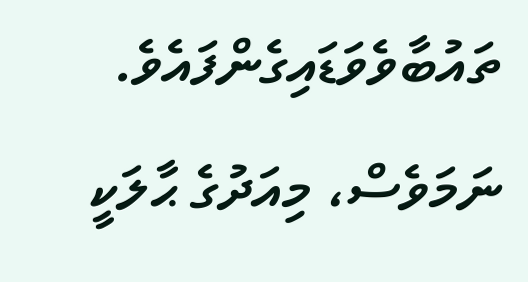ތައުބާވެވަޑައިގެންފައެވެ.
ނަމަވެސް، މިއަދުގެ ޙާލަކީ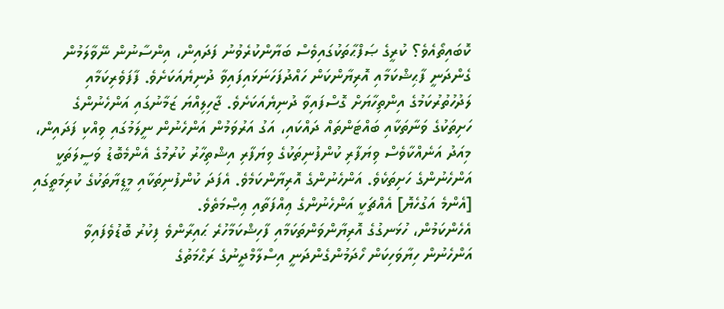ކޮބައިތޯއެވެ؟ ކުރީގެ ޞަފްޙާތަކުގައިވެސް ބަޔާންކުރެވުނު ފަދައިން، އިންސާނުން ނޭވާލަމުން ގެންދަނީ ފާޙިޝްކަމާއި އޮރިޔާންކަން ހައްދުފަހަނަޅައިފައިވާ ދުނިޔެއަކަށެވެ. ފާފަވެރިކަމާއި ލަދުހުތުރުކަމުގެ އިންތިހާޔަށް ގޮސްފައިވާ ދުނިޔެއަކަށެވެ. ޖާހިލިއްޔަ ޒަމާނުގައި އަންހެނުންގެ ހަށިތަކުގެ ވަނާތަކާއި ބައްޓަންތައް ދައްކައި، އަގު އަރުވަމުން އަންހެނުން ނީލަމުގައި ވިއްކި ފަދައިން، މިއަދު އަނެއްކާވެސް ވިޔަފާރި ކުންފުނިތަކުގެ ވިޔަފާރި އިޝްތިހާރު ކުރުމުގެ އެންމެބޮޑު ވަސީލަތަކީ އަންހެނުންގެ ހަށިތަކެވެ. އަންހެނުންގެ އޮރިޔާންކަމެވެ. އެފަދަ ކުންފުނިތަކާއި މީޑިޔާތަކުގެ ކުރިމަތީގައި [އެންމެ އަގުހެޔޮ] އެއްޗަކީ އަންހެނުންގެ ޢިއްފަތާއި ޢިޞްމަތެވެ.
އެހެންކަމުން، ހުޅަނގުގެ އޮރިޔާންވަންތަކަމާއި ފާހިޝްކަމާހުރެ ޙައިރާންވެ ފިކުރު ބޮޑުވެފައިވާ އަންހެނުން ހިޔާވަހިކަން ހޯދަމުންގެންދަނީ އިސްލާމްދީނުގެ ރަޙްމަތުގެ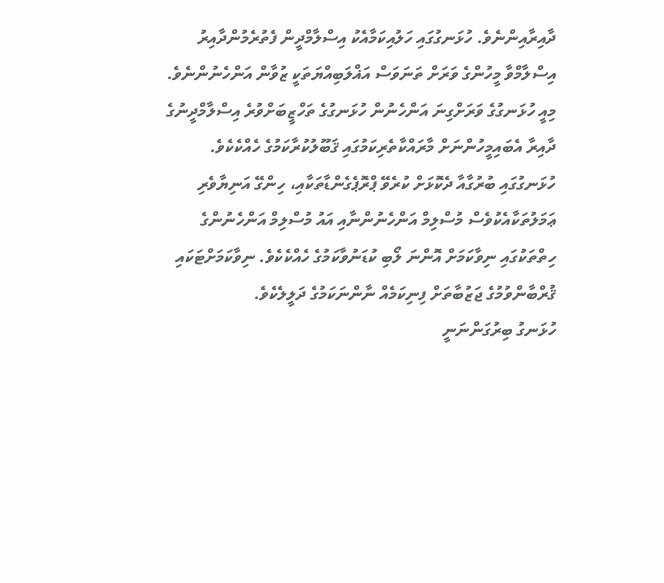ދާއިރާއިންނެވެ. ހުޅަނގުގައި ހަލުއިކަމާއެކު އިސްލާމްދީން ފެތުރެމުންދާއިރު އިސްލާމްވާ މީހުންގެ ވަރަށް ތަނަވަސް އަޣްލަބިއްޔަތަކީ ޒުވާން އަންހެނުންނެވެ. މިއީ ހުޅަނގުގެ ވަރަށްގިނަ އަންހެނުން ހުޅަނގުގެ ތަހްޒީބަށްވުރެ އިސްލާމްދީނުގެ ދާއިރާ އެބައިމީހުންނަށް މާރައްކާތެރިކަމުގައި ޤަބޫލުކުރާކަމުގެ ހެއްކެކެވެ. ހުޅަނގުގައި ބުރުގާއާ ދެކޮޅަށް ކުރެވޭ ޕްރޮޕެގެންޑާތަކާއި، ހިންގޭ އަނިޔާވެރި ޢަމަލުތަކާއެކުވެސް މުސްލިމް އަންހެނުންނާއި އައު މުސްލިމް އަންހެނުންގެ ހިތްތަކުގައި ނިވާކަމަށް އޮންނަ ލޯބި ކުޑަނުވާކަމުގެ ހެއްކެކެވެ. ނިވާކަމަށްޓަކައި ޤުރްބާންވުމުގެ ޖަޒުބާތަށް ފިނިކަމެއް ނާންނަކަމުގެ ދަލީލެކެވެ.
ހުޅަނގު ބިރުގަންނަނީ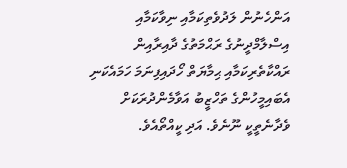އަންހެނުން ލަދުވެތިކަމާއި ނިވާކަމާއި އިސްލާމްދީނުގެ ރަޙްމަތުގެ ދާއިރާއިން ރައްކާތެރިކަމާއި ޙިމާޔަތް ހޯދައިފިނަމަ ހަމައެކަނި އެބައިމީހުންގެ ތަހްޒީބު އަވާމެންދުރަކަށް ވެދާނެތީކީ ނޫނެވެ. އަދި ކީއްތޯއެވެ.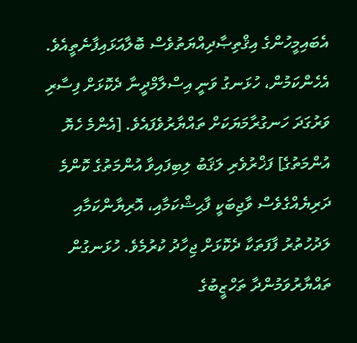އެބައިމީހުންގެ އިޤްތިޞާދިއްޔަތުވެސް ބޮލާއަޅައިފާނެތީއެވެ. އެހެންކަމުން، ހުޅަނގު ވަނީ އިސްލާމްދީނާ ދެކޮޅަށް ފިސާރި ވަރުގަދަ ހަނގުރާމަޔަކަށް ތައްޔާރުވެފައެވެ. [އެންމެ ހެޔޮ އުންމަތުގެ] ފަޚްރުވެރި ލަޤަބު ލިބިފައިވާ އުންމަތުގެ ކޮންމެ ދަރިޔެއްގެވެސް ވާޖިބަކީ ފާޙިޝްކަމާއި، އޮރިޔާންކަމާއި ލަދުހުތުރު ފާފަތަކާ ދެކޮޅަށް ޖިހާދު ކުރުމެވެ. ހުޅަނގުން ތައްޔާރުވަމުންދާ ތަހްޒީބުގެ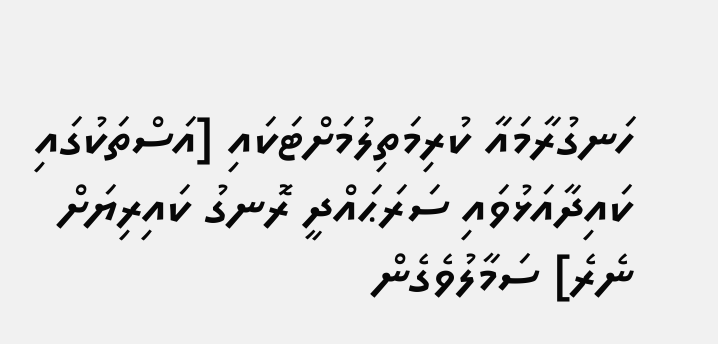ހަނގުރާމައާ ކުރިމަތިލުމަށްޓަކައި [އަސްތަކުގައި ކައިދާއަޅުވައި ސަރަޙައްދީ ރޮނގު ކައިރިޔަށް ނެރެ] ސަމާލުވެގެން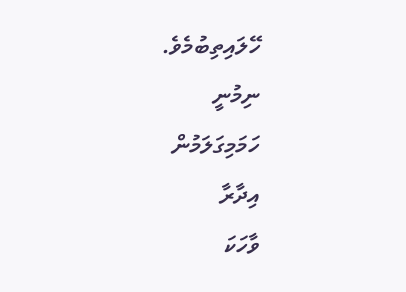ހޭލައިތިބުމެވެ.
ނިމުނީ
ހަމަމިގަލަމުން
އިދާރާ
ވާހަކަ